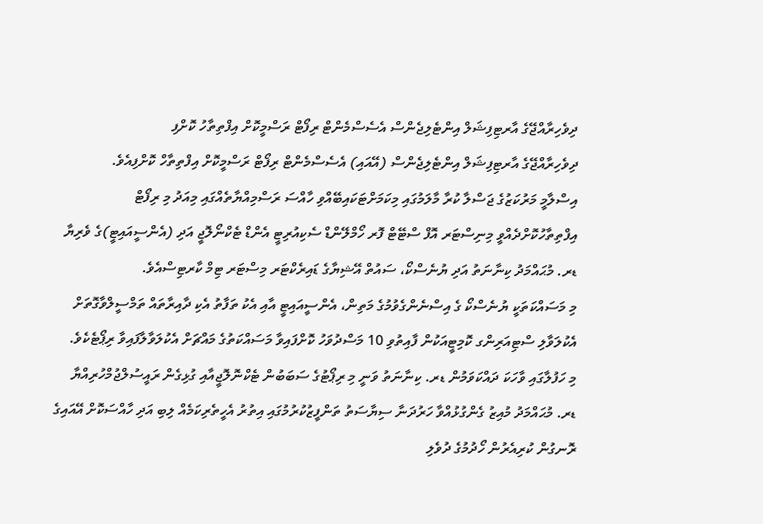ދިވެހިރާއްޖޭގެ އާރޓިފިޝަލް އިންޓެލިޖެންސް އެސެސްމެންޓް ރިފޯޓް ރަސްމީކޮށް އިފްތިތާހު ކޮށްފި
ދިވެހިރާއްޖޭގެ އާރޓިފިޝަލް އިންޓެލިޖެންސް (އޭއައި) އެސެސްމެންޓް ރިފޯޓް ރަސްމީކޮށް އިފްތިތާހް ކޮށްފިއެވެ.
އިސްލާމީ މަރުކަޒުގެ ޖަސްލާ ކުރާ މާލަމުގައި މިކަމަށްޓަކައިބޭއްވި ހާއްސަ ރަސްމިއްޔާތެއްގައި މިއަދު މި ރިފޯޓް އިފްތިތާހުކޮށްދެއްވީ މިނިސްޓަރ އޮފް ސްޓޭޓް ފޮރ ހޯމްލޭންޑް ސެކިއުރިޓީ އެންޑް ޓެކްނޯލޮޖީ އަދި (އެންސީއައިޓީ)ގެ ވެރިޔާ ޑރ. މުޙައްމަދު ކިނާނަތު އަދި ޔުނެސްކޯ، ސައުތް އޭޝިޔާގެ ޑައިރެކްޓަރ މިސްޓަރ ޓިމް ކާރޓިސްއެވެ.
މި މަސައްކަތަކީ ޔުނެސްކޯ ގެ އިސްނެންގެވުމުގެ މަތިން، އެންސީއައިޓީ އާއި އެކު ތަފާތު އެކި ދާއިރާތައް ތަމްސީލްވާގޮތަށް އެކުލަވާލި ސްޓިއަރިންގ ކޮމިޓީއަކުން ފާއިތުވި 10 މަސްދުވަހު ކޮށްފައިވާ މަސައްކަތުގެ މައްޗަށް އެކުލަވާލާފައިވާ ރިޕޯޓެކެވެ.
މި ހަފުލާގައި ވާހަކަ ދައްކަވަމުން ޑރ. ކިނާނަތު ވަނީ މި ރިޕޯޓުގެ ސަބަބުން ޓެކްނޮލޮޖީއާއި ގުޅިގެން ރައީސުލްޖުމްހުރިއްޔާ ޑރ. މުޙައްމަދު މުއިޒު ގެންގުޅުއްވާ ހަރުދަނާ ސިޔާސަތު ތަންފީޒުކުރުމުގައި އިތުރު އެހީތެރިކަމެއް ލިބި އަދި ހާއްސަކޮށް އޭއައިގެ ރޮނގުން ކުރިއެރުން ހޯދުމުގެ ދުވެލި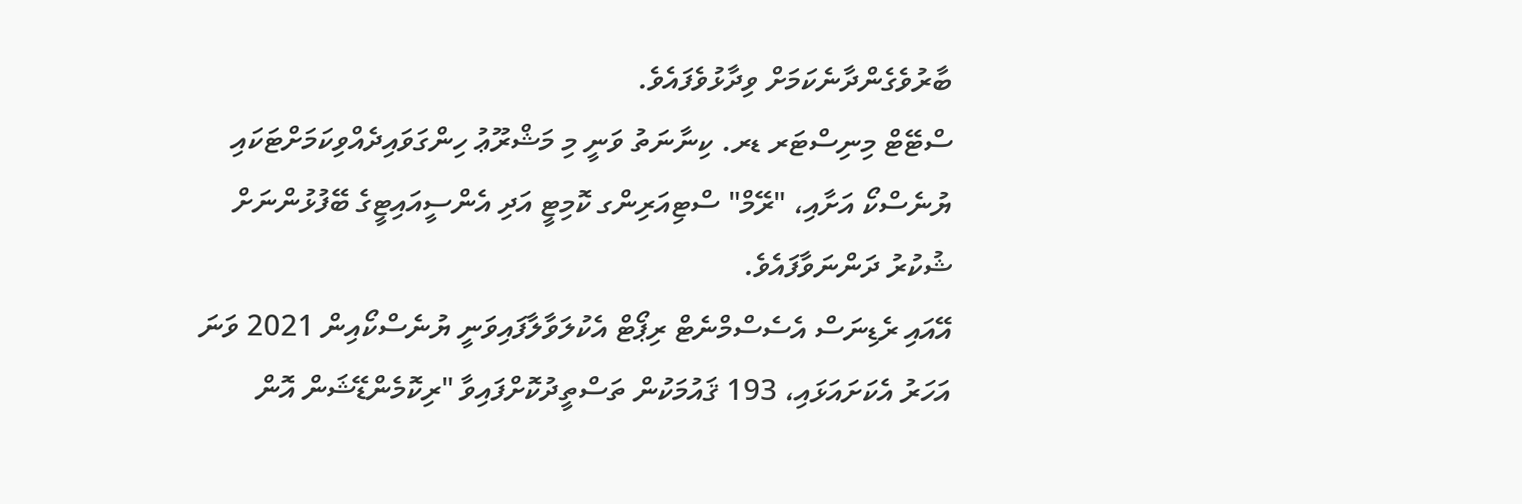ބާރުވެގެންދާނެކަމަށް ވިދާޅުވެފައެވެ.
ސްޓޭޓް މިނިސްޓަރ ޑރ. ކިނާނަތު ވަނީ މި މަޝްރޫޢު ހިންގަވައިދެއްވިކަމަށްޓަކައި ޔުނެސްކޯ އަށާއި، "ރޭމް" ސްޓިއަރިންގ ކޮމިޓީ އަދި އެންސީއައިޓީގެ ބޭފުޅުންނަށް ޝުކުރު ދަންނަވާފައެވެ.
އޭއައި ރެޑިނަސް އެސެސްމްނެޓް ރިޕޯޓް އެކުލަވާލާފައިވަނީ ޔުނެސްކޯއިން 2021 ވަނަ އަހަރު އެކަށައަޅައި، 193 ޤައުމަކުން ތަސްތީދުކޮށްފައިވާ "ރިކޮމެންޑޭޝަން އޮން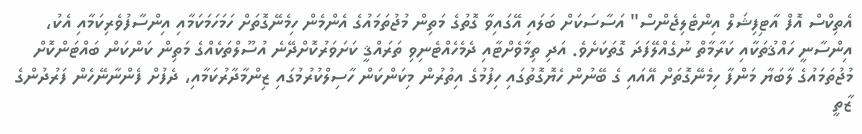އެތިކްސް އޮފް އާޓިފިޝަލް އިންޓެލިޖެންސް" އަސާސަކަށް ބަލައި އޭގައިވާ ގޮތުގެ މަތިން މުޖުތަމައުގެ އެންމެން ހިމެނޭގޮތަށް ހަމަހަމަކަމާއި އިންސާފުވެރިކަމާއި އެކު، އިންސާނީ ހައްޤުތަކާއި ކަރާމާތް ނުގެއްލޭފަދަ ގޮތަކަށެވެ. އަދި ތިމާވެށްޓާއި ދެމެހެއްޓެނިވި ތަރައްޤީ ކަށަވަރުކޮށްދޭނެ އުސޫލްތަކެއްގެ މަތިން ކަންކަން ބައްޓަންކޮށް މުޖުތަމައުގެ ލާބަޔާ މަންފާ ހިމެނޭގޮތަށް އޭއައި ގެ ބޭނުން ހެޔޮގޮތުގައި ހިފުމުގެ އިތުރުން މިކަންކަން ހާސިލްކުރުމުގައި ޒިންމާދާރުކަމާއި، ދެފުށް ފެންނާނޭހެން ފަރުދުންގެ ޒާތީ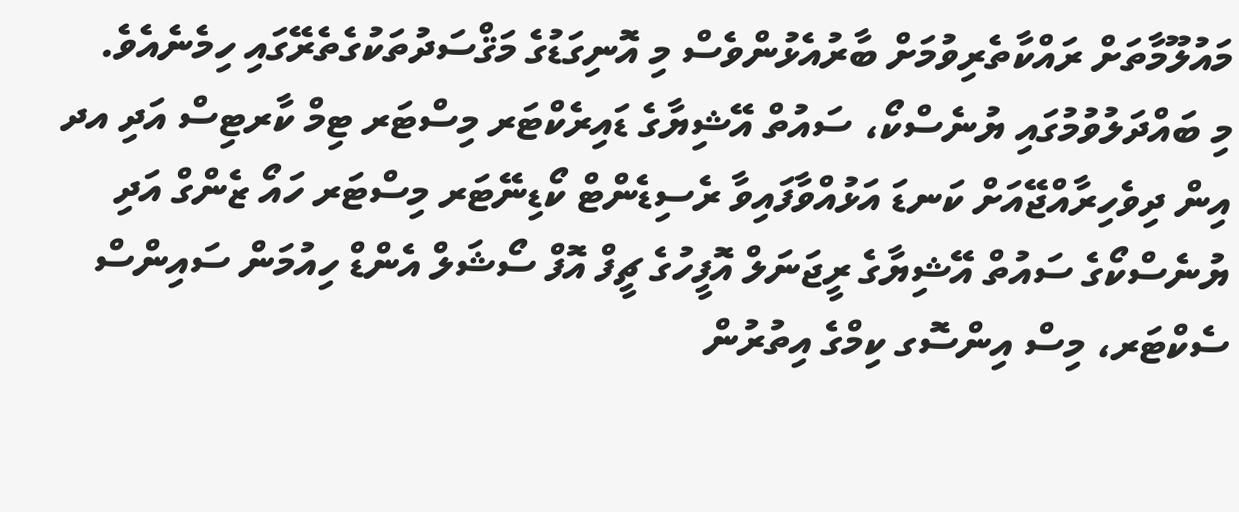މައުލޫމާތަށް ރައްކާތެރިވުމަށް ބާރުއެޅުންވެސް މި އޮނިގަޑުގެ މަޤްސަދުތަކުގެތެރޭގައި ހިމެނެއެވެ.
މި ބައްދަލުވުމުގައި ޔުނެސްކޯ، ސައުތް އޭޝިޔާގެ ޑައިރެކްޓަރ މިސްޓަރ ޓިމް ކާރޓިސް އަދި އދ އިން ދިވެހިރާއްޖޭއަށް ކަނޑަ އަޅުއްވާފައިވާ ރެސިޑެންޓް ކޯޑިނޭޓަރ މިސްޓަރ ހައޯ ޒެންގް އަދި ޔުނެސްކޯގެ ސައުތް އޭޝިޔާގެ ރީޖަނަލް އޮފީހުގެ ޗީފް އޮފް ސޯޝަލް އެންޑް ހިއުމަން ސައިންސް ސެކްޓަރ، މިސް އިންސޮގ ކިމްގެ އިތުރުން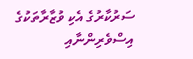ސަރުކާރުގެ އެކި ވުޒާރާތަކުގެ އިސްވެރިންނާއި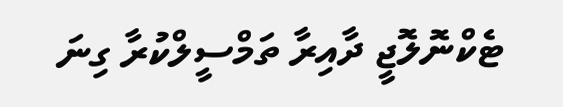ޓެކްނޮލޮޖީ ދާއިރާ ތަމްސީލްކުރާ ގިނަ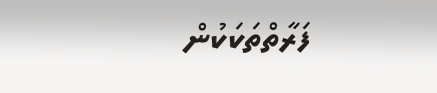ފަރާތްތަކަކުން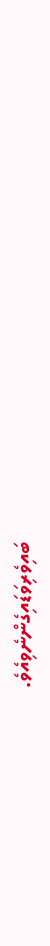ބައިވެރިވަޑައިގެންނެވިއެވެ.